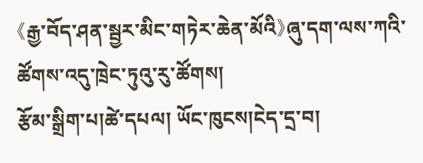《རྒྱ་བོད་ཤན་སྦྱར་མིང་གཏེར་ཆེན་མོའི》ཞུ་དག་ལས་ཀའི་ཚོགས་འདུ་ཁྲེང་ཏུའུ་རུ་ཚོགས།
རྩོམ་སྒྲིག་པ།ཚེ་དཔལ། ཡོང་ཁུངས།ངེད་དྲ་བ།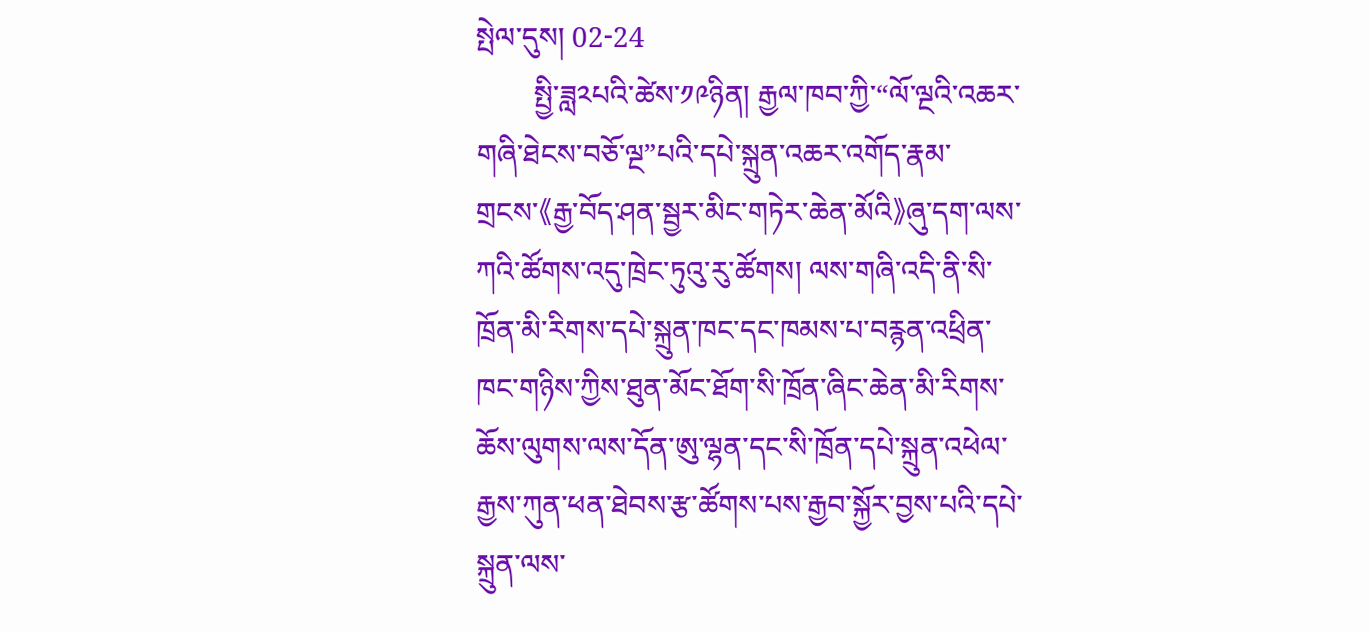སྤེལ་དུས། 02-24
        སྤྱི་ཟླ༢པའི་ཚེས་༡༩ཉིན། རྒྱལ་ཁབ་ཀྱི་“ལོ་ལྔའི་འཆར་གཞི་ཐེངས་བཅོ་ལྔ”པའི་དཔེ་སྐྲུན་འཆར་འགོད་རྣམ་གྲངས་《རྒྱ་བོད་ཤན་སྦྱར་མིང་གཏེར་ཆེན་མོའི》ཞུ་དག་ལས་ཀའི་ཚོགས་འདུ་ཁྲེང་ཏུའུ་རུ་ཚོགས། ལས་གཞི་འདི་ནི་སི་ཁྲོན་མི་རིགས་དཔེ་སྐྲུན་ཁང་དང་ཁམས་པ་བརྙན་འཕྲིན་ཁང་གཉིས་ཀྱིས་ཐུན་མོང་ཐོག་སི་ཁྲོན་ཞིང་ཆེན་མི་རིགས་ཆོས་ལུགས་ལས་དོན་ཨུ་ལྷན་དང་སི་ཁྲོན་དཔེ་སྐྲུན་འཕེལ་རྒྱས་ཀུན་ཕན་ཐེབས་རྩ་ཚོགས་པས་རྒྱབ་སྐྱོར་བྱས་པའི་དཔེ་སྐྲུན་ལས་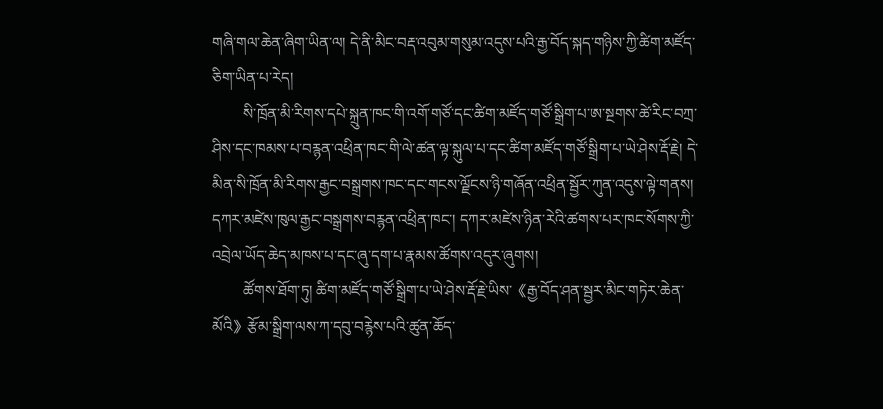གཞི་གལ་ཆེན་ཞིག་ཡིན་ལ། དེ་ནི་མིང་བརྡ་འབུམ་གསུམ་འདུས་པའི་རྒྱ་བོད་སྐད་གཉིས་ཀྱི་ཚིག་མཛོད་ཅིག་ཡིན་པ་རེད།
        སི་ཁྲོན་མི་རིགས་དཔེ་སྐྲུན་ཁང་གི་འགོ་གཙོ་དང་ཚིག་མཛོད་གཙོ་སྒྲིག་པ་ཨ་སྔགས་ཚེ་རིང་བཀྲ་ཤིས་དང་ཁམས་པ་བརྙན་འཕྲིན་ཁང་གི་ལེ་ཚན་ལྟ་སྐུལ་པ་དང་ཚིག་མཛོད་གཙོ་སྒྲིག་པ་ཡེ་ཤེས་རྡོ་རྗེ། དེ་མིན་སི་ཁྲོན་མི་རིགས་རྒྱང་བསྒྲགས་ཁང་དང་གངས་ལྗོངས་ཉི་གཞོན་འཕྲིན་སྦྱོར་ཀུན་འདུས་ལྟེ་གནས། དཀར་མཛེས་ཁུལ་རྒྱང་བསྒྲགས་བརྙན་འཕྲིན་ཁང་། དཀར་མཛེས་ཉིན་རེའི་ཚགས་པར་ཁང་སོགས་ཀྱི་འབྲེལ་ཡོད་ཆེད་མཁས་པ་དང་ཞུ་དག་པ་རྣམས་ཚོགས་འདུར་ཞུགས།
        ཚོགས་ཐོག་ཏུ། ཚིག་མཛོད་གཙོ་སྒྲིག་པ་ཡེ་ཤེས་རྡོ་རྗེ་ཡིས་《རྒྱ་བོད་ཤན་སྦྱར་མིང་གཏེར་ཆེན་མོའི》རྩོམ་སྒྲིག་ལས་ཀ་དབུ་བརྙེས་པའི་ཚུན་ཆོད་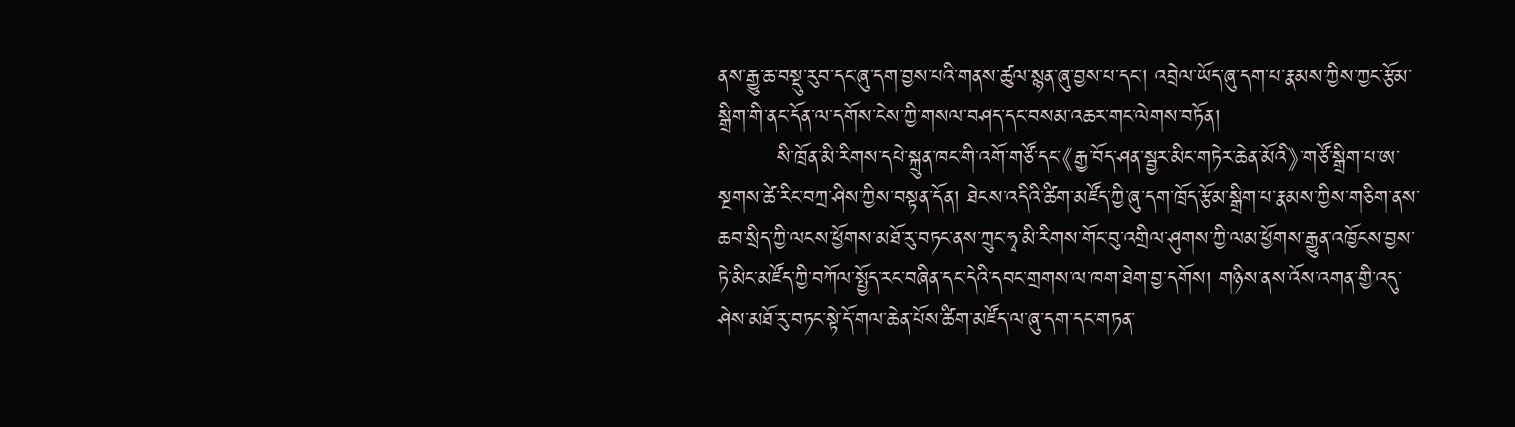ནས་རྒྱུ་ཆ་བསྡུ་རུབ་དང་ཞུ་དག་བྱས་པའི་གནས་ཚུལ་སྙན་ཞུ་བྱས་པ་དང་། འབྲེལ་ཡོད་ཞུ་དག་པ་རྣམས་ཀྱིས་ཀྱང་རྩོམ་སྒྲིག་གི་ནང་དོན་ལ་དགོས་ངེས་ཀྱི་གསལ་བཤད་དང་བསམ་འཆར་གང་ལེགས་བཏོན།
        སི་ཁྲོན་མི་རིགས་དཔེ་སྐྲུན་ཁང་གི་འགོ་གཙོ་དང་《རྒྱ་བོད་ཤན་སྦྱར་མིང་གཏེར་ཆེན་མོའི》་གཙོ་སྒྲིག་པ་ཨ་སྔགས་ཚེ་རིང་བཀྲ་ཤིས་ཀྱིས་བསྟན་དོན། ཐེངས་འདིའི་ཚིག་མཛོད་ཀྱི་ཞུ་དག་ཁྲོད་རྩོམ་སྒྲིག་པ་རྣམས་ཀྱིས་གཅིག་ནས་ཆབ་སྲིད་ཀྱི་ལངས་ཕྱོགས་མཐོ་རུ་བཏང་ནས་ཀྲུང་ཧྭ་མི་རིགས་གོང་བུ་འགྲིལ་ཤུགས་ཀྱི་ལམ་ཕྱོགས་རྒྱུན་འཁྱོངས་བྱས་ཏེ་མིང་མཛོད་ཀྱི་བཀོལ་སྤྱོད་རང་བཞིན་དང་དེའི་དབང་གྲགས་ལ་ཁག་ཐེག་བྱ་དགོས། གཉིས་ནས་འོས་འགན་གྱི་འདུ་ཤེས་མཐོ་རུ་བཏང་སྟེ་དོ་གལ་ཆེན་པོས་ཚིག་མཛོད་ལ་ཞུ་དག་དང་གཏན་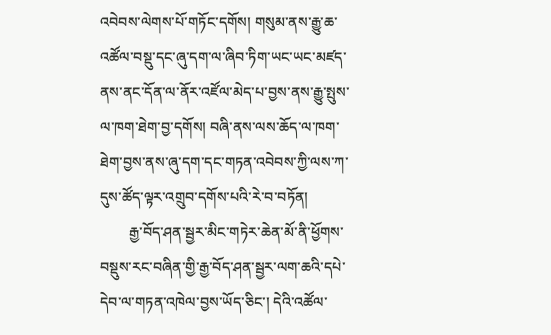འབེབས་ལེགས་པོ་གཏོང་དགོས། གསུམ་ནས་རྒྱུ་ཆ་འཚོལ་བསྡུ་དང་ཞུ་དག་ལ་ཞིབ་ཏིག་ཡང་ཡང་མཛད་ནས་ནང་དོན་ལ་ནོར་འཛོལ་མེད་པ་བྱས་ནས་རྒྱུ་སྤུས་ལ་ཁག་ཐེག་བྱ་དགོས། བཞི་ནས་ལས་ཆོད་ལ་ཁག་ཐེག་བྱས་ནས་ཞུ་དག་དང་གཏན་འབེབས་ཀྱི་ལས་ཀ་དུས་ཚོད་ལྟར་འགྲུབ་དགོས་པའི་རེ་བ་བཏོན།
        རྒྱ་བོད་ཤན་སྦྱར་མིང་གཏེར་ཆེན་མོ་ནི་ཕྱོགས་བསྡུས་རང་བཞིན་གྱི་རྒྱ་བོད་ཤན་སྦྱར་ལག་ཆའི་དཔེ་དེབ་ལ་གཏན་འཁེལ་བྱས་ཡོད་ཅིང་། དེའི་འཚོལ་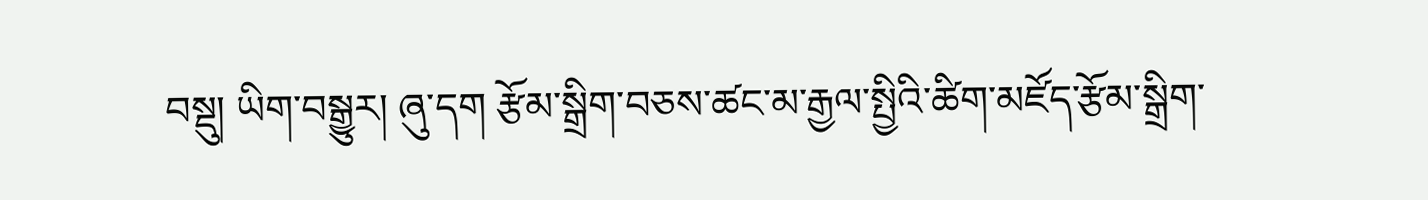བསྡུ། ཡིག་བསྒྱུར། ཞུ་དག རྩོམ་སྒྲིག་བཅས་ཚང་མ་རྒྱལ་སྤྱིའི་ཚིག་མཛོད་རྩོམ་སྒྲིག་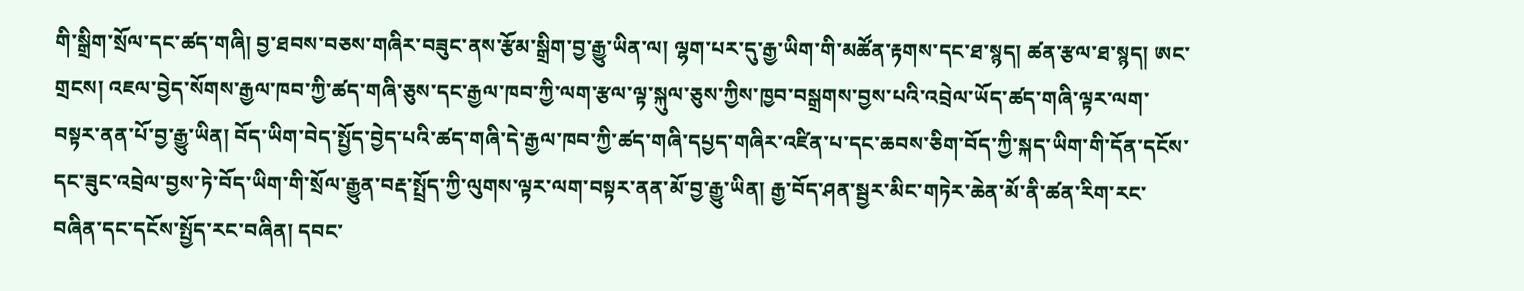གི་སྒྲིག་སྲོལ་དང་ཚད་གཞི། བྱ་ཐབས་བཅས་གཞིར་བཟུང་ནས་རྩོམ་སྒྲིག་བྱ་རྒྱུ་ཡིན་ལ། ལྷག་པར་དུ་རྒྱ་ཡིག་གི་མཚོན་རྟགས་དང་ཐ་སྙད། ཚན་རྩལ་ཐ་སྙད། ཨང་གྲངས། འཇལ་བྱེད་སོགས་རྒྱལ་ཁབ་ཀྱི་ཚད་གཞི་ཅུས་དང་རྒྱལ་ཁབ་ཀྱི་ལག་རྩལ་ལྟ་སྐུལ་ཅུས་ཀྱིས་ཁྱབ་བསྒྲགས་བྱས་པའི་འབྲེལ་ཡོད་ཚད་གཞི་ལྟར་ལག་བསྟར་ནན་པོ་བྱ་རྒྱུ་ཡིན། བོད་ཡིག་བེད་སྤྱོད་བྱེད་པའི་ཚད་གཞི་དེ་རྒྱལ་ཁབ་ཀྱི་ཚད་གཞི་དཔྱད་གཞིར་འཛིན་པ་དང་ཆབས་ཅིག་བོད་ཀྱི་སྐད་ཡིག་གི་དོན་དངོས་དང་ཟུང་འབྲེལ་བྱས་ཏེ་བོད་ཡིག་གི་སྲོལ་རྒྱུན་བརྡ་སྤྲོད་ཀྱི་ལུགས་ལྟར་ལག་བསྟར་ནན་མོ་བྱ་རྒྱུ་ཡིན། རྒྱ་བོད་ཤན་སྦྱར་མིང་གཏེར་ཆེན་མོ་ནི་ཚན་རིག་རང་བཞིན་དང་དངོས་སྤྱོད་རང་བཞིན། དབང་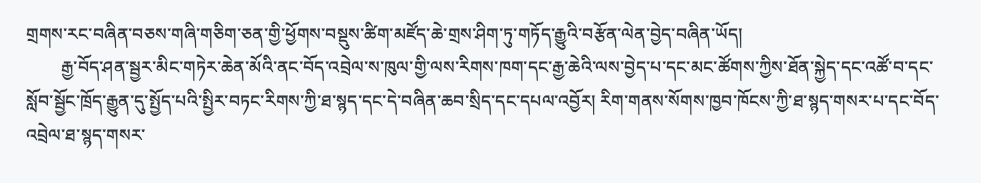གྲགས་རང་བཞིན་བཅས་གཞི་གཅིག་ཅན་གྱི་ཕྱོགས་བསྡུས་ཚིག་མཛོད་ཆེ་གྲས་ཤིག་ཏུ་གཏོད་རྒྱུའི་བརྩོན་ལེན་བྱེད་བཞིན་ཡོད།
        རྒྱ་བོད་ཤན་སྦྱར་མིང་གཏེར་ཆེན་མོའི་ནང་བོད་འབྲེལ་ས་ཁུལ་གྱི་ལས་རིགས་ཁག་དང་རྒྱ་ཆེའི་ལས་བྱེད་པ་དང་མང་ཚོགས་ཀྱིས་ཐོན་སྐྱེད་དང་འཚོ་བ་དང་སློབ་སྦྱོང་ཁྲོད་རྒྱུན་དུ་སྤྱོད་པའི་སྤྱིར་བཏང་རིགས་ཀྱི་ཐ་སྙད་དང་དེ་བཞིན་ཆབ་སྲིད་དང་དཔལ་འབྱོར། རིག་གནས་སོགས་ཁྱབ་ཁོངས་ཀྱི་ཐ་སྙད་གསར་པ་དང་བོད་འབྲེལ་ཐ་སྙད་གསར་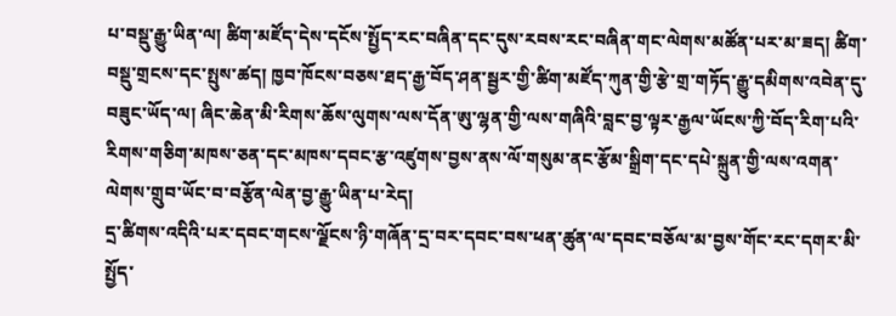པ་བསྡུ་རྒྱུ་ཡིན་ལ། ཚིག་མཛོད་དེས་དངོས་སྤྱོད་རང་བཞིན་དང་དུས་རབས་རང་བཞིན་གང་ལེགས་མཚོན་པར་མ་ཟད། ཚིག་བསྡུ་གྲངས་དང་སྤུས་ཚད། ཁྱབ་ཁོངས་བཅས་ཐད་རྒྱ་བོད་ཤན་སྦྱར་གྱི་ཚིག་མཛོད་ཀུན་གྱི་རྩེ་གྲ་གཏོད་རྒྱུ་དམིགས་འབེན་དུ་བཟུང་ཡོད་ལ། ཞིང་ཆེན་མི་རིགས་ཆོས་ལུགས་ལས་དོན་ཨུ་ལྷན་གྱི་ལས་གཞིའི་བླང་བྱ་ལྟར་རྒྱལ་ཡོངས་ཀྱི་བོད་རིག་པའི་རིགས་གཅིག་མཁས་ཅན་དང་མཁས་དབང་རྩ་འཛུགས་བྱས་ནས་ལོ་གསུམ་ནང་རྩོམ་སྒྲིག་དང་དཔེ་སྐྲུན་གྱི་ལས་འགན་ལེགས་གྲུབ་ཡོང་བ་བརྩོན་ལེན་བྱ་རྒྱུ་ཡིན་པ་རེད།
དྲ་ཚིགས་འདིའི་པར་དབང་གངས་ལྗོངས་ཉི་གཞོན་དྲ་བར་དབང་བས་ཕན་ཚུན་ལ་དབང་བཅོལ་མ་བྱས་གོང་རང་དགར་མི་སྤྱོད་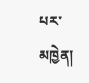པར་མཁྱེན།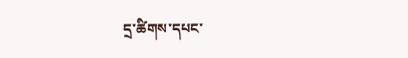དྲ་ཚིགས་དཔང་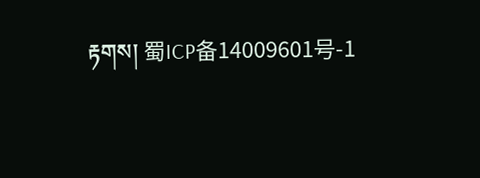རྟགས། 蜀ICP备14009601号-1